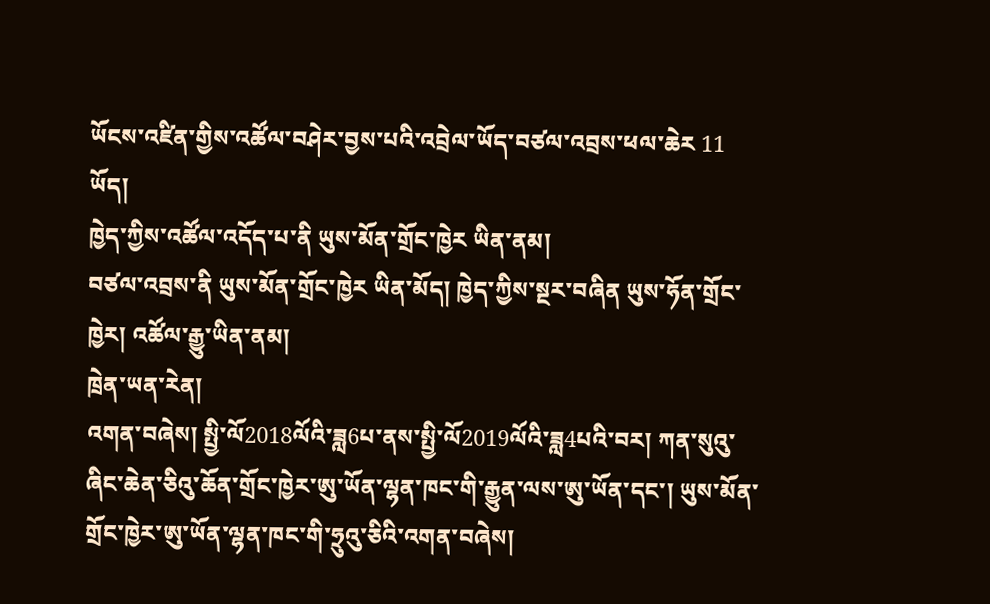ཡོངས་འཛིན་གྱིས་འཚོལ་བཤེར་བྱས་པའི་འབྲེལ་ཡོད་བཙལ་འབྲས་ཕལ་ཆེར 11 ཡོད།
ཁྱེད་ཀྱིས་འཚོལ་འདོད་པ་ནི ཡུས་མོན་གྲོང་ཁྱེར ཡིན་ནམ།
བཙལ་འབྲས་ནི ཡུས་མོན་གྲོང་ཁྱེར ཡིན་མོད། ཁྱེད་ཀྱིས་སྔར་བཞིན ཡུས་ཧོན་གྲོང་ཁྱེར། འཚོལ་རྒྱུ་ཡིན་ནམ།
ཁྲེན་ཡན་རེན།
འགན་བཞེས། སྤྱི་ལོ2018ལོའི་ཟླ6པ་ནས་སྤྱི་ལོ2019ལོའི་ཟླ4པའི་བར། ཀན་སུའུ་ཞིང་ཆེན་ཅིའུ་ཆོན་གྲོང་ཁྱེར་ཨུ་ཡོན་ལྷན་ཁང་གི་རྒྱུན་ལས་ཨུ་ཡོན་དང་། ཡུས་མོན་གྲོང་ཁྱེར་ཨུ་ཡོན་ལྷན་ཁང་གི་ཧྲུའུ་ཅིའི་འགན་བཞེས།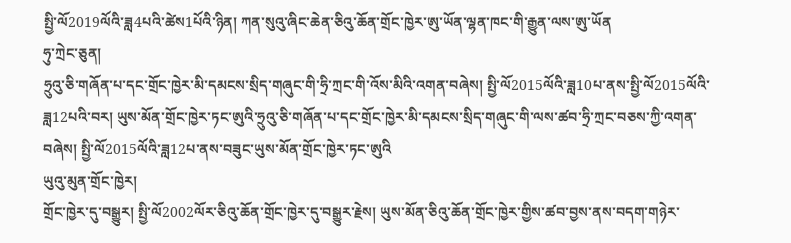སྤྱི་ལོ2019ལོའི་ཟླ4པའི་ཚེས1པོའི་ཉིན། ཀན་སུའུ་ཞིང་ཆེན་ཅིའུ་ཆོན་གྲོང་ཁྱེར་ཨུ་ཡོན་ལྷན་ཁང་གི་རྒྱུན་ལས་ཨུ་ཡོན
ཧུ་ཀྲེང་ཅུན།
ཧྲུའུ་ཅི་གཞོན་པ་དང་གྲོང་ཁྱེར་མི་དམངས་སྲིད་གཞུང་གི་ཧྲི་ཀྲང་གི་འོས་མིའི་འགན་བཞེས། སྤྱི་ལོ2015ལོའི་ཟླ10པ་ནས་སྤྱི་ལོ2015ལོའི་ཟླ12པའི་བར། ཡུས་མོན་གྲོང་ཁྱེར་ཏང་ཨུའི་ཧྲུའུ་ཅི་གཞོན་པ་དང་གྲོང་ཁྱེར་མི་དམངས་སྲིད་གཞུང་གི་ལས་ཚབ་ཧྲི་ཀྲང་བཅས་ཀྱི་འགན་བཞེས། སྤྱི་ལོ2015ལོའི་ཟླ12པ་ནས་བཟུང་ཡུས་མོན་གྲོང་ཁྱེར་ཏང་ཨུའི
ཡུའུ་མུན་གྲོང་ཁྱེར།
གྲོང་ཁྱེར་དུ་བསྒྱུར། སྤྱི་ལོ2002ལོར་ཅིའུ་ཆོན་གྲོང་ཁྱེར་དུ་བསྒྱུར་རྗེས། ཡུས་མོན་ཅིའུ་ཆོན་གྲོང་ཁྱེར་གྱིས་ཚབ་བྱས་ནས་བདག་གཉེར་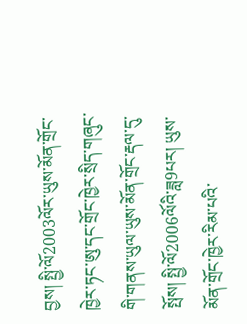བྱས། སྤྱི་ལོ2003ལོར་ཡུས་མོན་གྲོང་ཁྱེར་ཏང་ཨུ་དང་གྲོང་ཁྱེར་སྲིད་གཞུང་གི་གནས་ཡུལ་ཡུས་མོན་གྲོང་རྡལ་དུ་སྤོས། སྤྱི་ལོ2006ལོའི་ཟླ9པར། ཡུས་མོན་གྲོང་ཁྱེར་རིམ་པའི་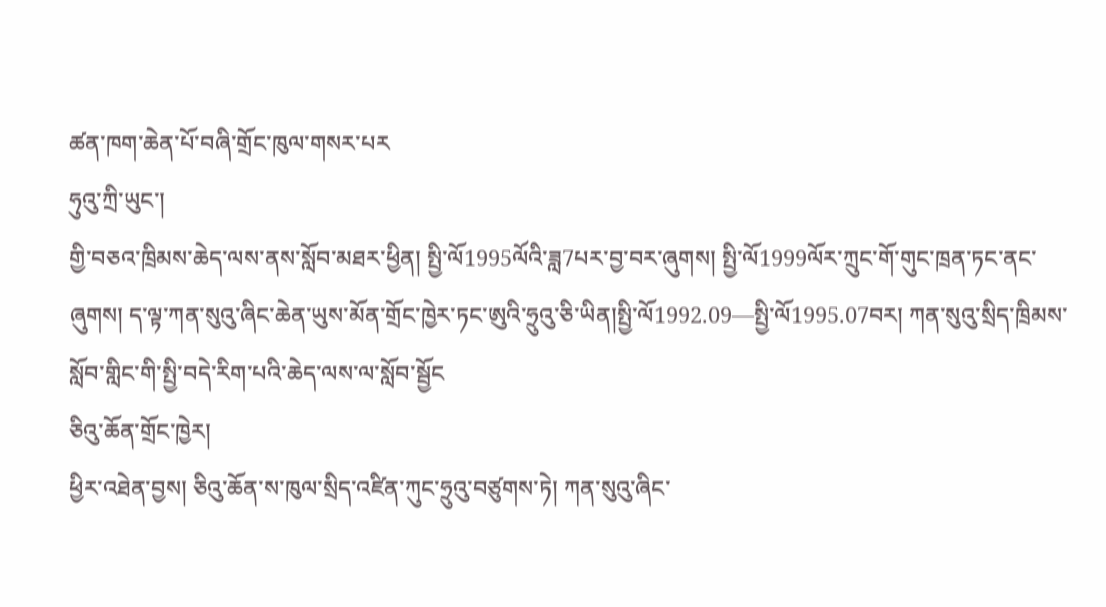ཚན་ཁག་ཆེན་པོ་བཞི་གྲོང་ཁུལ་གསར་པར
ཧུའུ་ཀྲི་ཡུང་།
གྱི་བཅའ་ཁྲིམས་ཆེད་ལས་ནས་སློབ་མཐར་ཕྱིན། སྤྱི་ལོ1995ལོའི་ཟླ7པར་བྱ་བར་ཞུགས། སྤྱི་ལོ1999ལོར་ཀྲུང་གོ་གུང་ཁྲན་ཏང་ནང་ཞུགས། ད་ལྟ་ཀན་སུའུ་ཞིང་ཆེན་ཡུས་མོན་གྲོང་ཁྱེར་ཏང་ཨུའི་ཧྲུའུ་ཅི་ཡིན།སྤྱི་ལོ1992.09—སྤྱི་ལོ1995.07བར། ཀན་སུའུ་སྲིད་ཁྲིམས་སློབ་གླིང་གི་སྤྱི་བདེ་རིག་པའི་ཆེད་ལས་ལ་སློབ་སྦྱོང
ཅིའུ་ཆོན་གྲོང་ཁྱེར།
ཕྱིར་འཐེན་བྱས། ཅིའུ་ཆོན་ས་ཁུལ་སྲིད་འཛིན་ཀུང་ཧྲུའུ་བཙུགས་ཏེ། ཀན་སུའུ་ཞིང་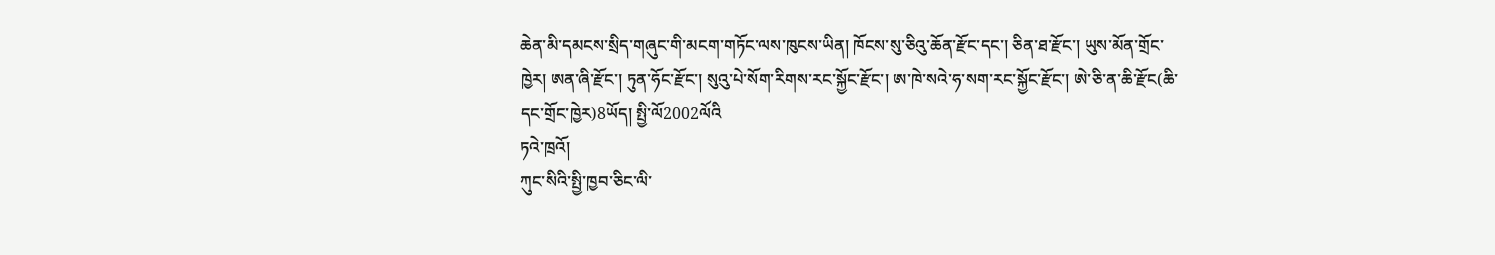ཆེན་མི་དམངས་སྲིད་གཞུང་གི་མངག་གཏོང་ལས་ཁུངས་ཡིན། ཁོངས་སུ་ཅིའུ་ཆོན་རྫོང་དང་། ཅིན་ཐ་རྫོང་། ཡུས་མོན་གྲོང་ཁྱེར། ཨན་ཞི་རྫོང་། ཏུན་ཧོང་རྫོང་། སུའུ་པེ་སོག་རིགས་རང་སྐྱོང་རྫོང་། ཨ་ཁེ་སའེ་ཧ་སག་རང་སྐྱོང་རྫོང་། ཨེ་ཅི་ན་ཆི་རྫོང(ཆི་དང་གྲོང་ཁྱེར)8ཡོད། སྤྱི་ལོ2002ལོའི
ཏའེ་ཁྲའོ།
ཀུང་སིའི་སྤྱི་ཁྱབ་ཅིང་ལི་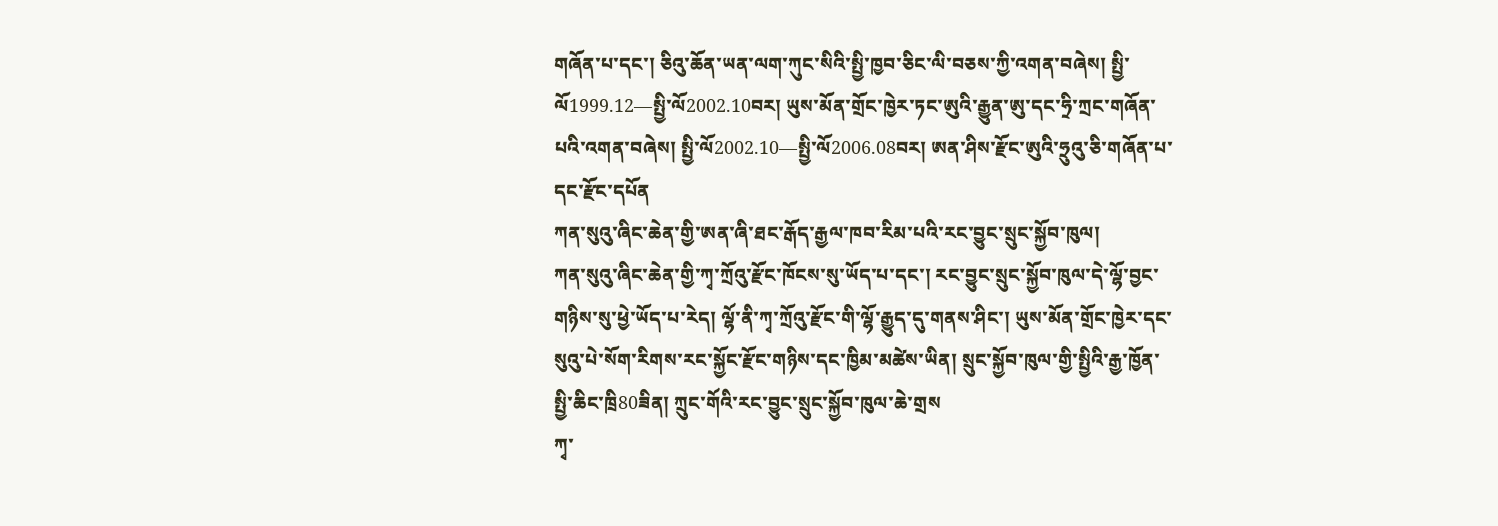གཞོན་པ་དང་། ཅིའུ་ཆོན་ཡན་ལག་ཀུང་སིའི་སྤྱི་ཁྱབ་ཅིང་ལི་བཅས་ཀྱི་འགན་བཞེས། སྤྱི་ལོ1999.12—སྤྱི་ལོ2002.10བར། ཡུས་མོན་གྲོང་ཁྱེར་ཏང་ཨུའི་རྒྱུན་ཨུ་དང་ཧྲི་ཀྲང་གཞོན་པའི་འགན་བཞེས། སྤྱི་ལོ2002.10—སྤྱི་ལོ2006.08བར། ཨན་ཤིས་རྫོང་ཨུའི་ཧྲུའུ་ཅི་གཞོན་པ་དང་རྫོང་དཔོན
ཀན་སུའུ་ཞིང་ཆེན་གྱི་ཨན་ཞི་ཐང་རྒོད་རྒྱལ་ཁབ་རིམ་པའི་རང་བྱུང་སྲུང་སྐྱོབ་ཁུལ།
ཀན་སུའུ་ཞིང་ཆེན་གྱི་ཀྭ་ཀྲོའུ་རྫོང་ཁོངས་སུ་ཡོད་པ་དང་། རང་བྱུང་སྲུང་སྐྱོབ་ཁུལ་དེ་ལྷོ་བྱང་གཉིས་སུ་ཕྱེ་ཡོད་པ་རེད། ལྷོ་ནི་ཀྭ་ཀྲོའུ་རྫོང་གི་ལྷོ་རྒྱུད་དུ་གནས་ཤིང་། ཡུས་མོན་གྲོང་ཁྱེར་དང་སུའུ་པེ་སོག་རིགས་རང་སྐྱོང་རྫོང་གཉིས་དང་ཁྱིམ་མཚེས་ཡིན། སྲུང་སྐྱོབ་ཁུལ་གྱི་སྤྱིའི་རྒྱ་ཁྱོན་སྤྱི་ཆིང་ཁྲི80ཟིན། ཀྲུང་གོའི་རང་བྱུང་སྲུང་སྐྱོབ་ཁུལ་ཆེ་གྲས
ཀྭ་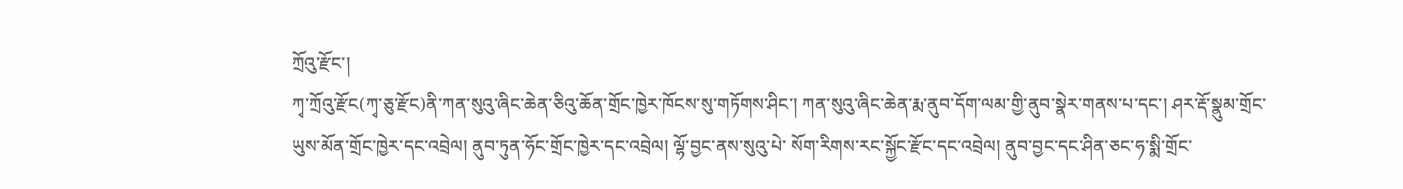ཀྲོའུ་རྫོང་།
ཀྭ་ཀྲོའུ་རྫོང(ཀྭ་ཅུ་རྫོང)ནི་ཀན་སུའུ་ཞིང་ཆེན་ཅིའུ་ཆོན་གྲོང་ཁྱེར་ཁོངས་སུ་གཏོགས་ཤིང་། ཀན་སུའུ་ཞིང་ཆེན་རྨ་ནུབ་དོག་ལམ་གྱི་ནུབ་སྣེར་གནས་པ་དང་། ཤར་རྡོ་སྣུམ་གྲོང་ཡུས་མོན་གྲོང་ཁྱེར་དང་འབྲེལ། ནུབ་ཏུན་ཧོང་གྲོང་ཁྱེར་དང་འབྲེལ། ལྷོ་བྱང་ནས་སུའུ་པེ་ སོག་རིགས་རང་སྐྱོང་རྫོང་དང་འབྲེལ། ནུབ་བྱང་དང་ཤིན་ཅང་ཧ་སྨི་གྲོང་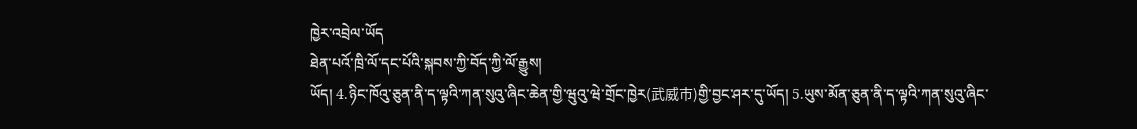ཁྱེར་འབྲེལ་ཡོད
ཐེན་པའོ་ཁྲི་ལོ་དང་པོའི་སྐབས་ཀྱི་བོད་ཀྱི་ལོ་རྒྱུས།
ཡོད། 4.ཉིང་ཁོའུ་ཅུན་ནི་ད་ལྟའི་ཀན་སུའུ་ཞིང་ཆེན་གྱི་ཝུའུ་ཝེ་གྲོང་ཁྱེར(武威市)གྱི་བྱང་ཤར་དུ་ཡོད། 5.ཡུས་མོན་ཅུན་ནི་ད་ལྟའི་ཀན་སུའུ་ཞིང་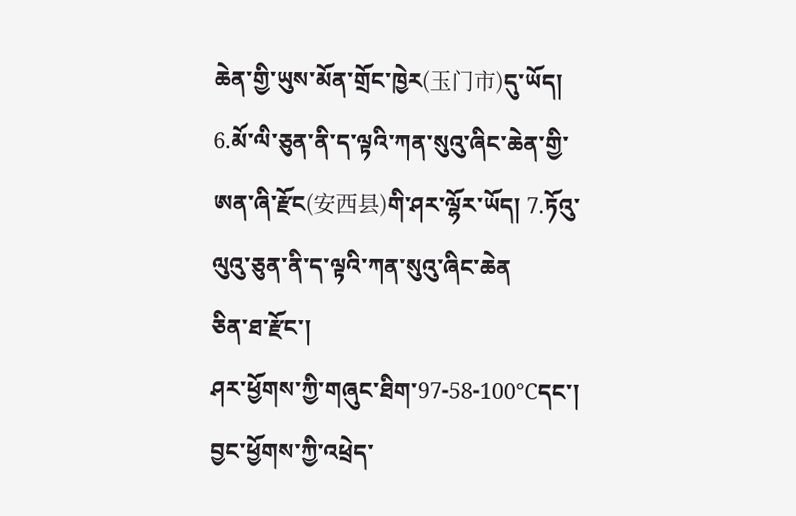ཆེན་གྱི་ཡུས་མོན་གྲོང་ཁྱེར(玉门市)དུ་ཡོད། 6.མོ་ལི་ཅུན་ནི་ད་ལྟའི་ཀན་སུའུ་ཞིང་ཆེན་གྱི་ཨན་ཞི་རྫོང(安西县)གི་ཤར་ལྷོར་ཡོད། 7.ཏོའུ་ལུའུ་ཅུན་ནི་ད་ལྟའི་ཀན་སུའུ་ཞིང་ཆེན
ཅིན་ཐ་རྫོང་།
ཤར་ཕྱོགས་ཀྱི་གཞུང་ཐིག་97-58-100℃དང་། བྱང་ཕྱོགས་ཀྱི་འཕྲེད་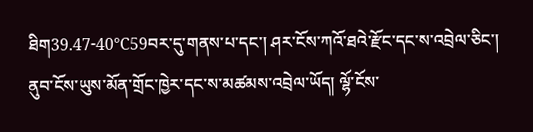ཐིག39.47-40℃59བར་དུ་གནས་པ་དང་། ཤར་ངོས་ཀའོ་ཐའེ་རྫོང་དང་ས་འབྲེལ་ཅིང་། ནུབ་ངོས་ཡུས་མོན་གྲོང་ཁྱེར་དང་ས་མཚམས་འབྲེལ་ཡོད། ལྷོ་ངོས་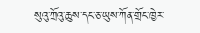སུའུ་ཀྲོའུ་ཆུས་དང་ཅ་ཡུས་ཀོན་གྲོང་ཁྱེར་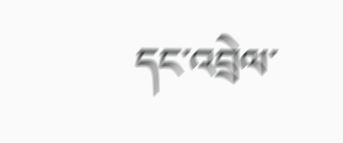དང་འབྲེལ་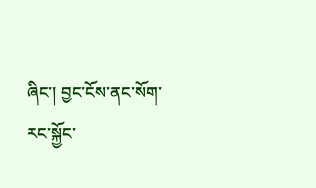ཞིང་། བྱང་ངོས་ནང་སོག་རང་སྐྱོང་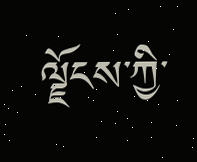ལྗོངས་ཀྱི་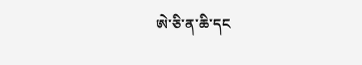ཨེ་ཅི་ན་ཆི་དང